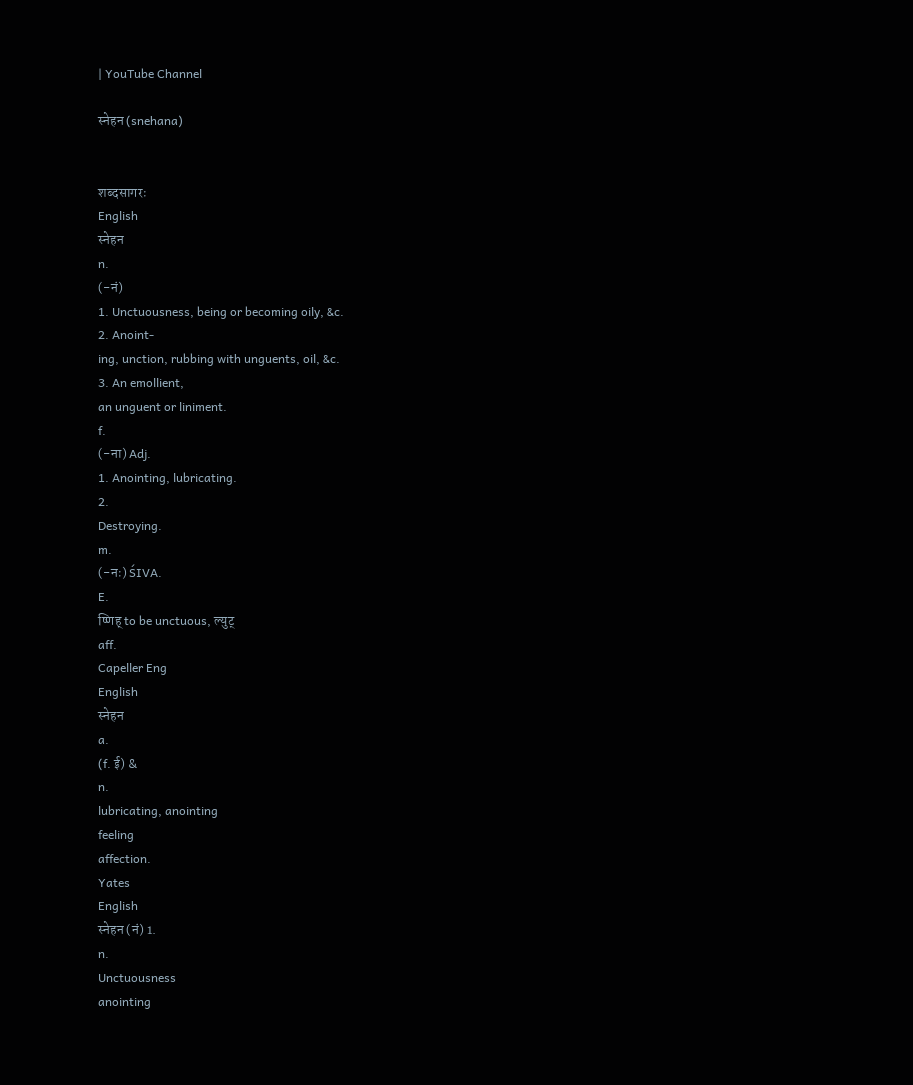| YouTube Channel

स्नेहन (snehana)


शब्दसागरः
English
स्नेहन
n.
(-नं)
1. Unctuousness, being or becoming oily, &c.
2. Anoint-
ing, unction, rubbing with unguents, oil, &c.
3. An emollient,
an unguent or liniment.
f.
(-ना) Adj.
1. Anointing, lubricating.
2.
Destroying.
m.
(-नः) ŚIVA.
E.
ष्णिह् to be unctuous, ल्युट्
aff.
Capeller Eng
English
स्नेहन
a.
(f. ई) &
n.
lubricating, anointing
feeling
affection.
Yates
English
स्नेहन (नं) 1.
n.
Unctuousness
anointing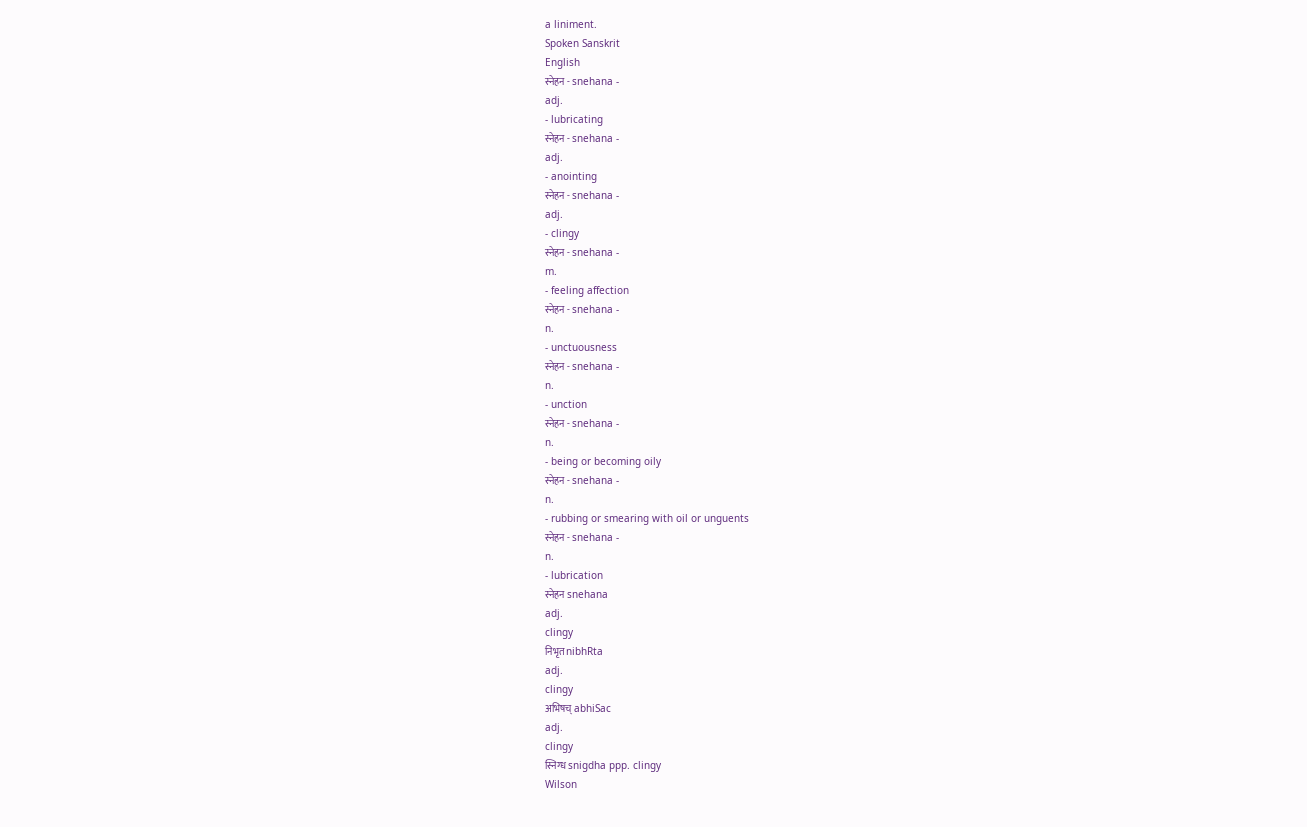a liniment.
Spoken Sanskrit
English
स्नेहन - snehana -
adj.
- lubricating
स्नेहन - snehana -
adj.
- anointing
स्नेहन - snehana -
adj.
- clingy
स्नेहन - snehana -
m.
- feeling affection
स्नेहन - snehana -
n.
- unctuousness
स्नेहन - snehana -
n.
- unction
स्नेहन - snehana -
n.
- being or becoming oily
स्नेहन - snehana -
n.
- rubbing or smearing with oil or unguents
स्नेहन - snehana -
n.
- lubrication
स्नेहन snehana
adj.
clingy
निभृत nibhRta
adj.
clingy
अभिषच् abhiSac
adj.
clingy
स्निग्ध snigdha ppp. clingy
Wilson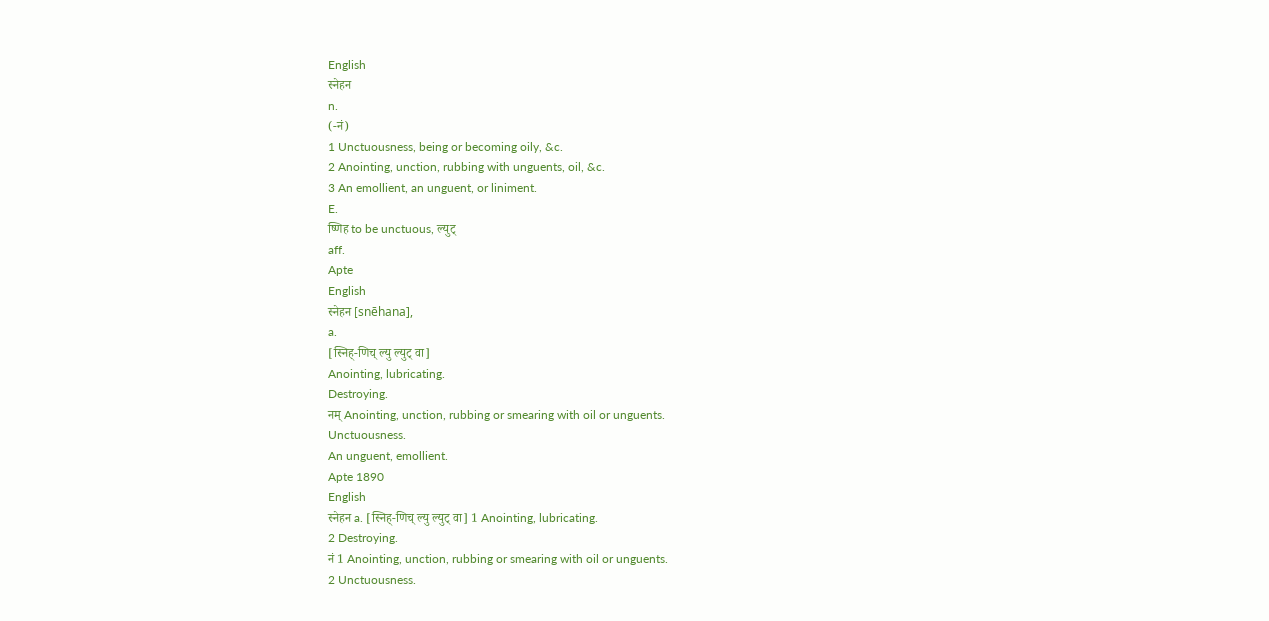English
स्नेहन
n.
(-नं)
1 Unctuousness, being or becoming oily, &c.
2 Anointing, unction, rubbing with unguents, oil, &c.
3 An emollient, an unguent, or liniment.
E.
ष्णिह to be unctuous, ल्युट्
aff.
Apte
English
स्नेहन [snēhana],
a.
[स्निह्-णिच् ल्यु ल्युट् वा]
Anointing, lubricating.
Destroying.
नम् Anointing, unction, rubbing or smearing with oil or unguents.
Unctuousness.
An unguent, emollient.
Apte 1890
English
स्नेहन a. [स्निह्-णिच् ल्यु ल्युट् वा] 1 Anointing, lubricating.
2 Destroying.
नं 1 Anointing, unction, rubbing or smearing with oil or unguents.
2 Unctuousness.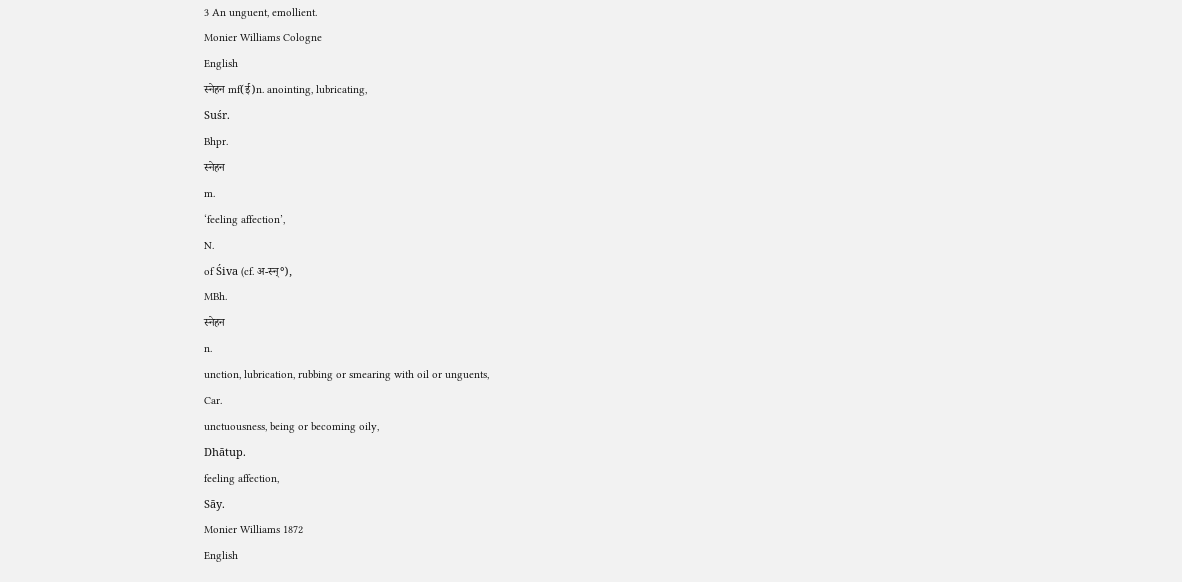3 An unguent, emollient.
Monier Williams Cologne
English
स्नेहन mf(ई)n. anointing, lubricating,
Suśr.
Bhpr.
स्नेहन
m.
‘feeling affection’,
N.
of Śiva (cf. अ-स्न्°),
MBh.
स्नेहन
n.
unction, lubrication, rubbing or smearing with oil or unguents,
Car.
unctuousness, being or becoming oily,
Dhātup.
feeling affection,
Sāy.
Monier Williams 1872
English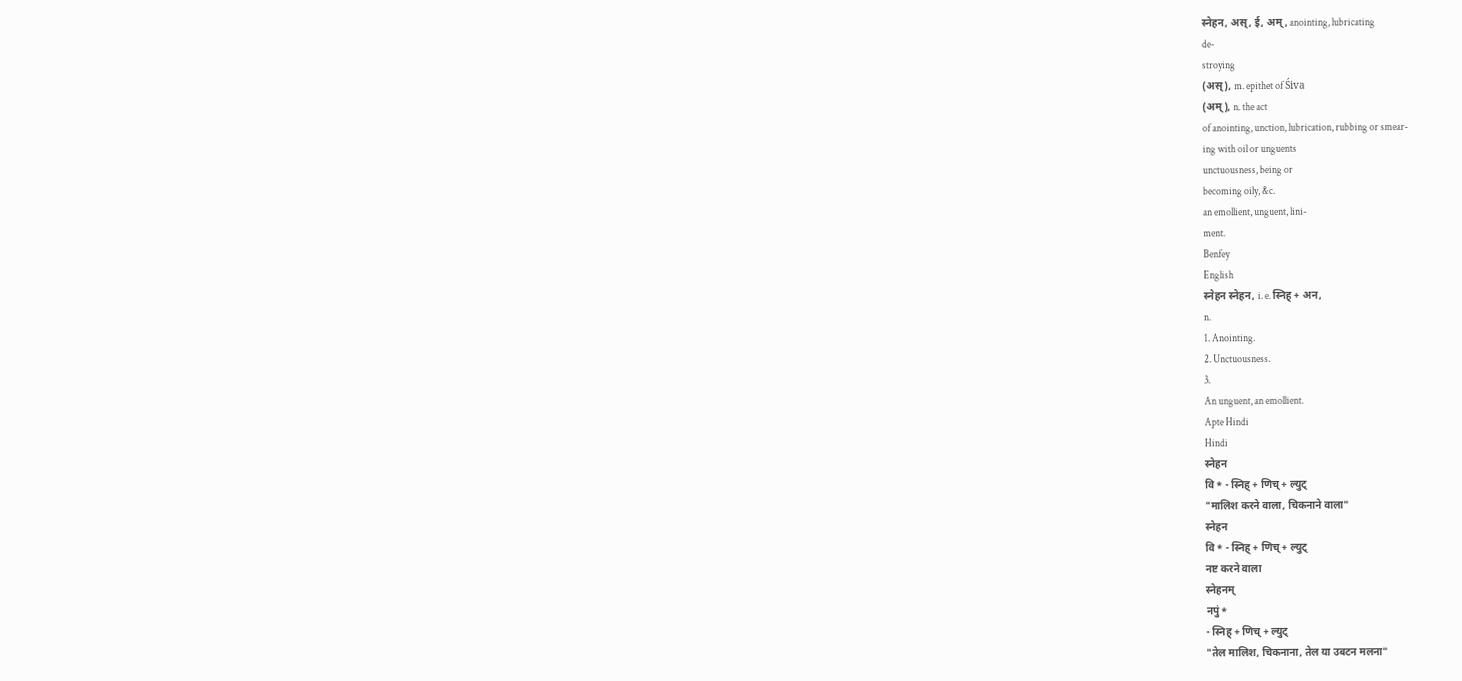स्नेहन, अस्, ई, अम्, anointing, lubricating
de-
stroying
(अस्), m. epithet of Śiva
(अम्), n. the act
of anointing, unction, lubrication, rubbing or smear-
ing with oil or unguents
unctuousness, being or
becoming oily, &c.
an emollient, unguent, lini-
ment.
Benfey
English
स्नेहन स्नेहन, i. e. स्निह् + अन,
n.
1. Anointing.
2. Unctuousness.
3.
An unguent, an emollient.
Apte Hindi
Hindi
स्नेहन
वि* - स्निह् + णिच् + ल्युट्
"मालिश करने वाला, चिकनाने वाला"
स्नेहन
वि* - स्निह् + णिच् + ल्युट्
नष्ट करने वाला
स्नेहनम्
नपुं*
- स्निह् + णिच् + ल्युट्
"तेल मालिश, चिकनाना, तेल या उबटन मलना"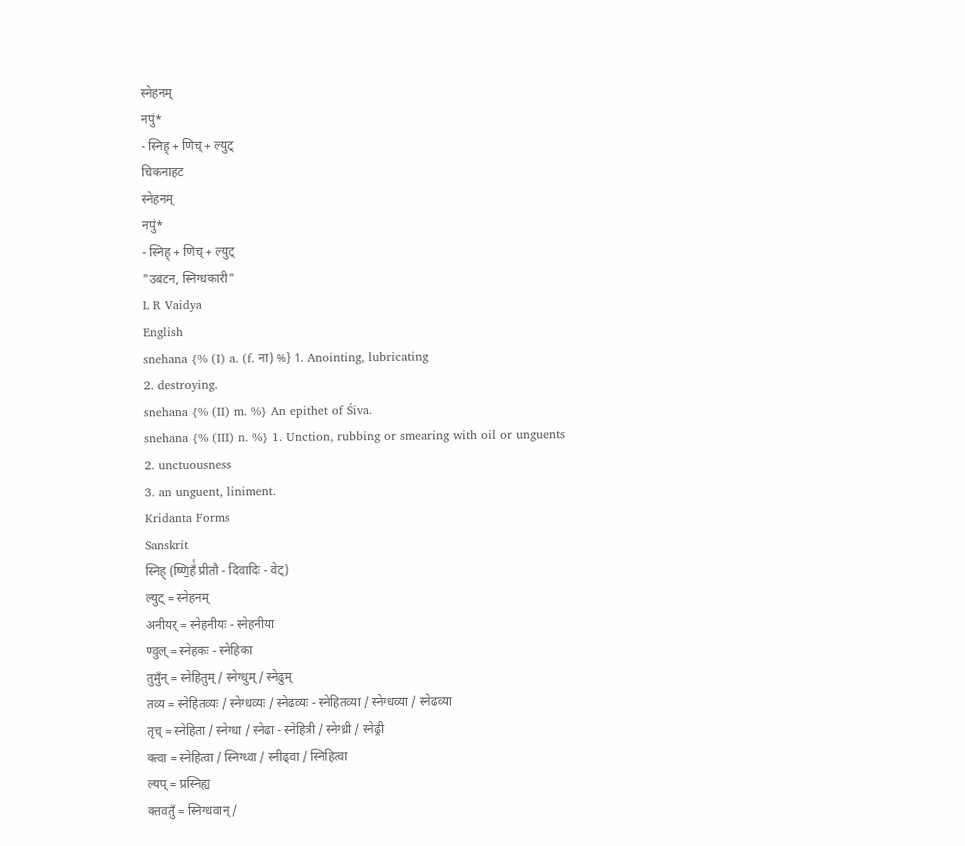स्नेहनम्
नपुं*
- स्निह् + णिच् + ल्युट्
चिकनाहट
स्नेहनम्
नपुं*
- स्निह् + णिच् + ल्युट्
"उबटन, स्निग्धकारी"
L R Vaidya
English
snehana {% (I) a. (f. ना) %} 1. Anointing, lubricating
2. destroying.
snehana {% (II) m. %} An epithet of Śiva.
snehana {% (III) n. %} 1. Unction, rubbing or smearing with oil or unguents
2. unctuousness
3. an unguent, liniment.
Kridanta Forms
Sanskrit
स्निह् (ष्णि॒हँ꣡ प्रीतौ - दिवादिः - वेट्)
ल्युट् = स्नेहनम्
अनीयर् = स्नेहनीयः - स्नेहनीया
ण्वुल् = स्नेहकः - स्नेहिका
तुमुँन् = स्नेहितुम् / स्नेग्धुम् / स्नेढुम्
तव्य = स्नेहितव्यः / स्नेग्धव्यः / स्नेढव्यः - स्नेहितव्या / स्नेग्धव्या / स्नेढव्या
तृच् = स्नेहिता / स्नेग्धा / स्नेढा - स्नेहित्री / स्नेग्ध्री / स्नेढ्री
क्त्वा = स्नेहित्वा / स्निग्ध्वा / स्नीढ्वा / स्निहित्वा
ल्यप् = प्रस्निह्य
क्तवतुँ = स्निग्धवान् /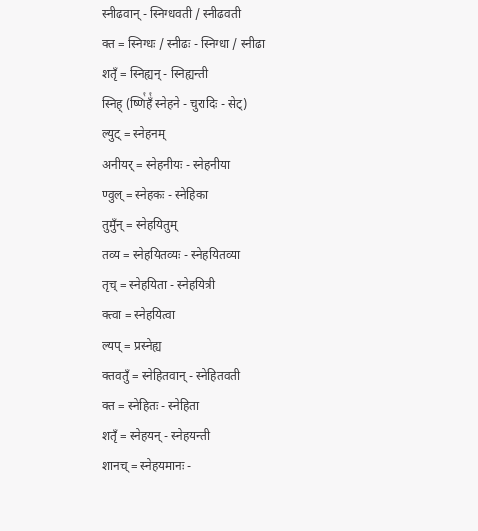स्नीढवान् - स्निग्धवती / स्नीढवती
क्त = स्निग्धः / स्नीढः - स्निग्धा / स्नीढा
शतृँ = स्निह्यन् - स्निह्यन्ती
स्निह् (ष्णि꣡हँ꣡ स्नेहने - चुरादिः - सेट्)
ल्युट् = स्नेहनम्
अनीयर् = स्नेहनीयः - स्नेहनीया
ण्वुल् = स्नेहकः - स्नेहिका
तुमुँन् = स्नेहयितुम्
तव्य = स्नेहयितव्यः - स्नेहयितव्या
तृच् = स्नेहयिता - स्नेहयित्री
क्त्वा = स्नेहयित्वा
ल्यप् = प्रस्नेह्य
क्तवतुँ = स्नेहितवान् - स्नेहितवती
क्त = स्नेहितः - स्नेहिता
शतृँ = स्नेहयन् - स्नेहयन्ती
शानच् = स्नेहयमानः -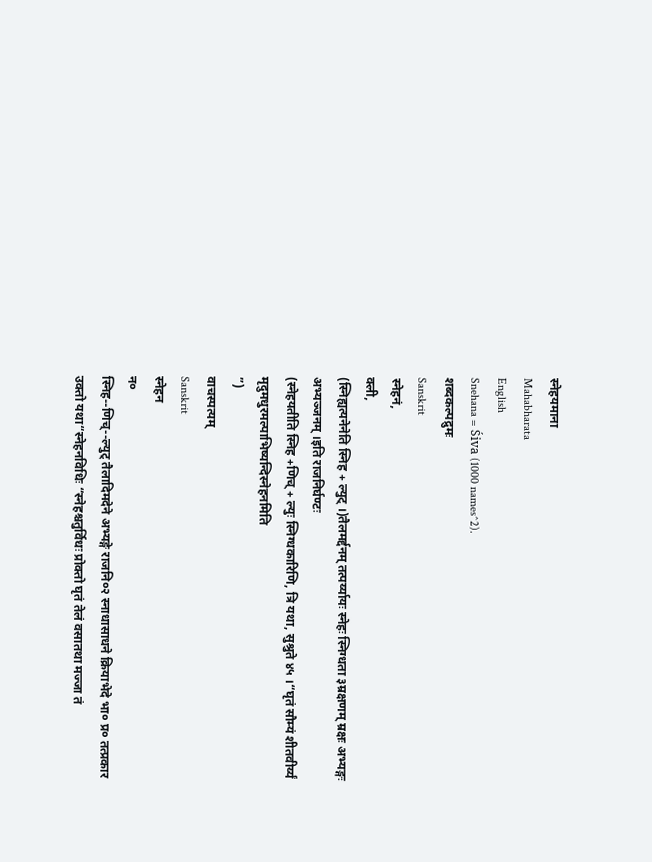स्नेहयमाना
Mahabharata
English
Snehana = Śiva (1000 names^2).
शब्दकल्पद्रुमः
Sanskrit
स्नेहनं,
क्ली,
(स्निह्यत्यनेनेति स्निह + ल्युट् ।)तैलमर्द्दनम् तत्पर्य्यायः स्नेहः स्निग्धता ३म्रक्षणम् म्रक्षः अभ्यङ्गः अभ्यञ्जनम् ।इति राजनिर्घण्टः
(स्नेहयतीति स्निह +णिच् + ल्युः स्निग्धकारिणि, त्रि यथा, सुश्रुते ४५ ।“घृतं सौम्यं शीतवीर्य्यं मृदुमधुरमल्पाभिष्यन्दिस्नेहनमिति
”)
वाचस्पत्यम्
Sanskrit
स्नेहन
न०
स्निह--णिच्--ल्युट् तैलादिमदेने अभ्यङ्गे राजनि०२ स्नाधासाधने क्रियाभेदे भा० प्र० तत्प्रकार उक्तो यथा“स्नेहनविधिः “स्नेहश्चतुर्विधः प्रोक्तो घृतं तेलं वसातथा मज्जा तं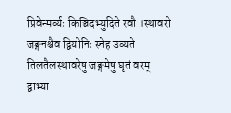प्रिवेन्मर्व्यः किञ्चिदभ्युदिते रवौ ।स्थावरो जङ्गनश्चैव द्वियोनिः स्नेह उव्यते तिलतैलस्थावरेषु जङ्गमेषु घृतं वरम् द्वाभ्या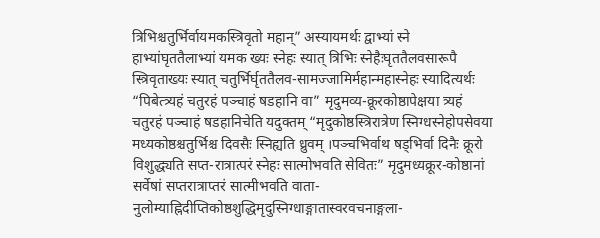त्रिभिश्चतुर्भिर्वायमकस्त्रिवृतो महान्” अस्यायमर्थः द्वाभ्यां स्ने हाभ्यांघृततैलाभ्यां यमक ख्यः स्नेहः स्यात् त्रिभिः स्नेहैःघृततैलवसारूपै स्त्रिवृताख्यः स्यात् चतुर्भिर्घृततैलव-सामज्जामिर्महान्महास्नेहः स्यादित्यर्थः “पिबेत्त्र्यहं चतुरहं पञ्चाहं षडहानि वा” मृदुमव्य-क्रूरकोष्ठापेक्षया त्र्यहं चतुरहं पञ्चाहं षडहानिचेति यदुक्तम् “मृदुकोष्ठस्त्रिरात्रेण स्निग्धस्नेहोपसेवया मध्यकोष्ठश्चतुर्भिश्च दिवसैः स्निह्यति ध्रुवम् ।पञ्चभिर्वाथ षड्भिर्वा दिनैः क्रूरो विशुद्ध्यति सप्त-रात्रात्परं स्नेहः सात्मोभवति सेवितः” मृदुमध्यक्रूर-कोष्ठानां सर्वेषां सप्तरात्राप्तरं सात्मीभवति वाता-नुलोम्याह्निदीप्तिकोष्ठशुद्धिमृदुस्निग्धाङ्गातास्वरवचनाङ्गला-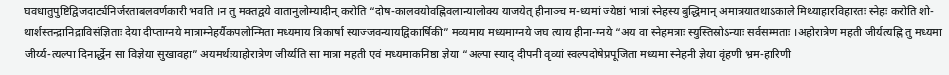घवधातुपुष्टिद्विजदार्ट्यनिर्जरताबलवर्णकारी भवति ।न तु मक्तद्वये वातानुलोम्यादीन् करोति “दोष-कालवयोवह्निवलान्यालोक्य याजयेत् हीनाञ्च म-ध्यमां ज्येष्ठां भात्रां स्नेहस्य बुद्धिमान् अमात्रयातथाऽकाले मिथ्याहारविहारतः स्नेहः करोति शो-थार्शस्तन्द्रानिद्राविसंज्ञिताः देया दीप्ताग्नये मात्राम्नेहर्यैकपलोन्मिता मध्यमाय त्रिकार्षा स्याज्जवन्यायद्विकार्षिकी” मव्यमाय मध्यमाग्नये जघ त्याय हीना-ग्नये “अय वा स्नेहमत्राः स्युस्तिस्रोऽन्याः सर्वसम्मताः ।अहोरात्रेण महती जीर्यत्यह्नि तु मध्यमा जीर्य्य-त्यल्पा दिनार्द्धेन सा विज्ञेया सुखावहा” अयमर्थःयाहोरात्रेण जीर्य्यति सा मात्रा महती एवं मध्यमाकनिष्ठा ज्ञेया “अल्पा स्याद् दीपनी वृव्यां स्वल्पदोषेप्रपूजिता मध्यमा स्नेहनी ज्ञेया वृंहणी भ्रम-हारिणी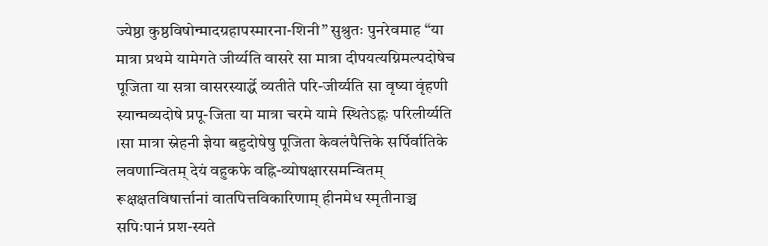ज्येष्ठा कुष्ठविषोन्मादग्रहापस्मारना-शिनी” सुश्रुतः पुनरेवमाह “या मात्रा प्रथमे यामेगते जीर्य्यति वासरे सा मात्रा दीपयत्यग्निमल्पदोषेच पूजिता या सत्रा वासरस्यार्द्धे व्यतीते परि-जीर्य्यति सा वृष्या वृंहणी स्यान्मव्यदोषे प्रपू-जिता या मात्रा चरमे यामे स्थितेऽह्नः परिलीर्य्यति ।सा मात्रा स्नेहनी ज्ञेया बहुदोषेषु पूजिता केवलंपैत्तिके सर्पिर्वातिके लवणान्वितम् देयं वहुकफे वह्नि-व्योषक्षारसमन्वितम् रूक्षक्षतविषार्त्तानां वातपित्तविकारिणाम् हीनमेध स्मृतीनाञ्च सपिःपानं प्रश-स्यते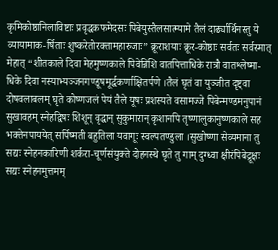कृमिकोष्ठानिलाविष्टाः प्रवृद्धकफमेदसः पिबेयुस्तैलसात्म्यामे तैलं दार्ढ्यार्थिनस्तु ये व्यायामाक-र्षिताः शुष्करेतोरक्तामहारुजाः” क्रूराशयाः क्रूर-कोष्ठाः सर्वतः सर्वस्मात् मेहात् “शीतकाले दिवा मेहमुष्णकाले पिवेन्निशि वातपित्ताधिके रात्रौ वातश्लेष्मा-धिके दिवा नस्याभ्यञ्जनगण्डूषमूर्द्धकर्णाक्षितर्पणे ।तैलं घृतं वा युञ्जीत दृष्ट्वा दोषवलाबलम् घृते कोष्णजलं पेयं तैले यूषः प्रशस्यते वसामज्जे पिबेन्मण्डमनुपानं सुखावहम् स्नेहद्विषः शिशून् वृद्धान् सुकुमारान् कृशानपि तृष्णालुकानुष्णकाले सह भक्तेनपाययेत् सर्पिष्मती बहुतिला यवागूः स्वल्पतण्डुला ।सुखोष्णा सेव्यमाना तु सद्यः स्नेहनकारिणी शर्करा-चूर्णसंयुक्ते दोहनस्थे घृते तु गाम् दुग्ध्वा क्षीरंपिबेद्रूक्षः सद्यः स्नेहनमुत्तमम्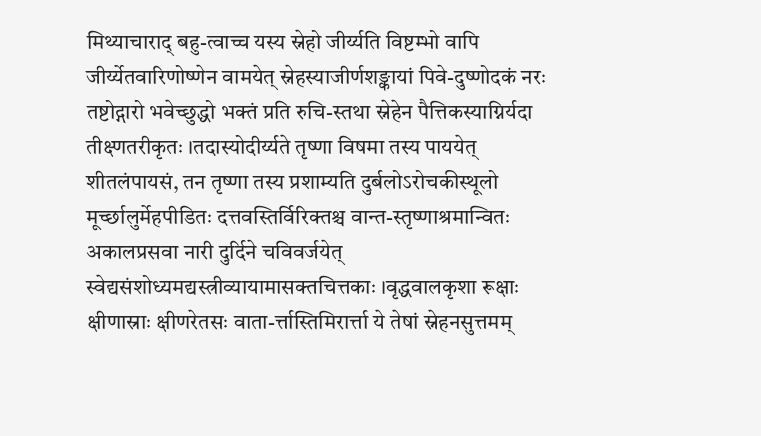मिथ्याचाराद् बहु-त्वाच्च यस्य स्नेहो जीर्य्यति विष्टम्भो वापि जीर्य्येतवारिणोष्णेन वामयेत् स्नेहस्याजीर्णशङ्कायां पिवे-दुष्णोदकं नरः तष्टोद्गारो भवेच्छुद्धो भक्तं प्रति रुचि-स्तथा स्नेहेन पैत्तिकस्याग्निर्यदा तीक्ष्णतरीकृतः ।तदास्योदीर्य्यते तृष्णा विषमा तस्य पाययेत् शीतलंपायसं, तन तृष्णा तस्य प्रशाम्यति दुर्बलोऽरोचकीस्थूलो मूर्च्छालुर्मेहपीडितः दत्तवस्तिर्विरिक्तश्च वान्त-स्तृष्णाश्रमान्वितः अकालप्रसवा नारी दुर्दिने चविवर्जयेत् स्वेद्यसंशोध्यमद्यस्त्रीव्यायामासक्तचित्तकाः ।वृद्धवालकृशा रूक्षाः क्षीणास्राः क्षीणरेतसः वाता-र्त्तास्तिमिरार्त्ता ये तेषां स्नेहनसुत्तमम्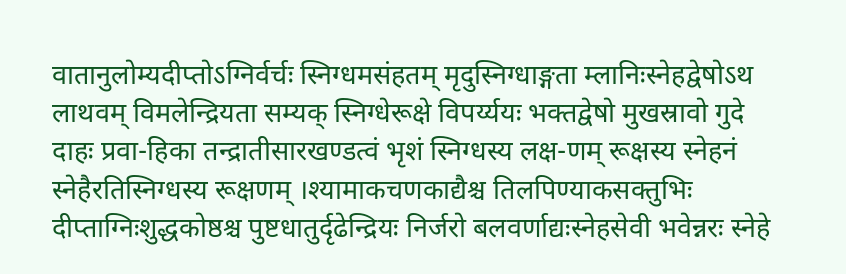वातानुलोम्यदीप्तोऽग्निर्वर्चः स्निग्धमसंहतम् मृदुस्निग्धाङ्गता म्लानिःस्नेहद्वेषोऽथ लाथवम् विमलेन्द्रियता सम्यक् स्निग्धेरूक्षे विपर्य्ययः भक्तद्वेषो मुखस्रावो गुदे दाहः प्रवा-हिका तन्द्रातीसारखण्डत्वं भृशं स्निग्धस्य लक्ष-णम् रूक्षस्य स्नेहनं स्नेहैरतिस्निग्धस्य रूक्षणम् ।श्यामाकचणकाद्यैश्च तिलपिण्याकसक्तुभिः दीप्ताग्निःशुद्धकोष्ठश्च पुष्टधातुर्दृढेन्द्रियः निर्जरो बलवर्णाद्यःस्नेहसेवी भवेन्नरः स्नेहे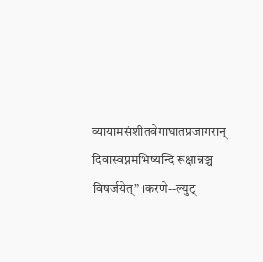व्यायामसंशीतवेगाघातप्रजागरान् दिवास्वप्नमभिष्यन्दि रूक्षान्नञ्च विषर्जयेत्” ।करणे--ल्युट्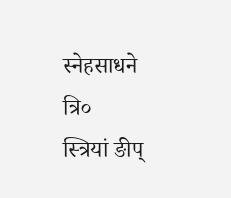स्नेहसाधने
त्रि०
स्त्रियां ङीप्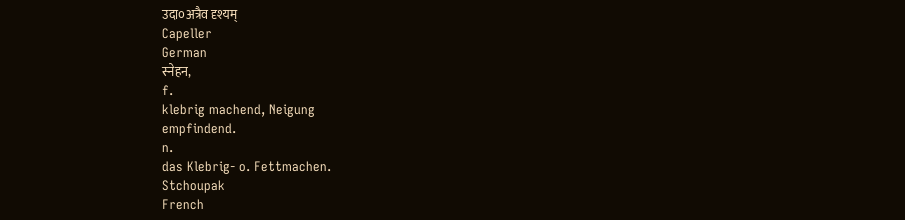उदा०अत्रैव दृश्यम्
Capeller
German
स्नेहन,
f.
klebrig machend, Neigung
empfindend.
n.
das Klebrig- o. Fettmachen.
Stchoupak
French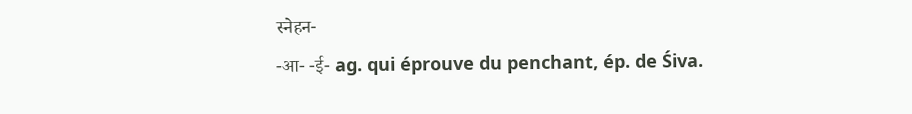स्नेहन-
-आ- -ई- ag. qui éprouve du penchant, ép. de Śiva.